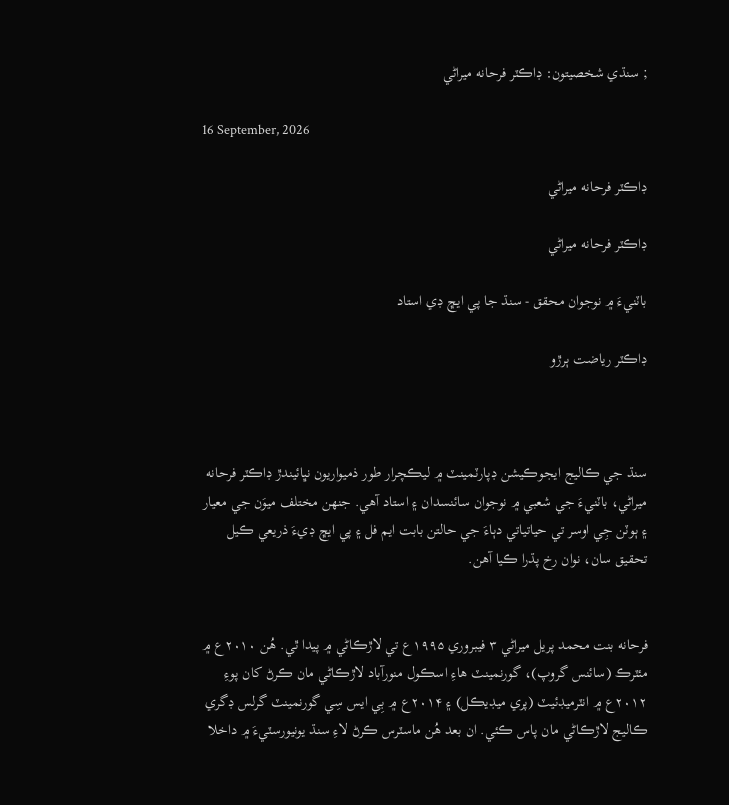; سنڌي شخصيتون: ڊاڪٽر فرحانه ميراڻي

16 September, 2026

ڊاڪٽر فرحانه ميراڻي

ڊاڪٽر فرحانه ميراڻي

باٽنيءَ ۾ نوجوان محقق - سنڌ جا پي ايڇ ڊي استاد

ڊاڪٽر رياضت ٻرڙو



سنڌ جي ڪاليج ايجوڪيشن ڊپارٽمينٽ ۾ ليڪچرار طور ذميواريون نڀائيندڙ ڊاڪٽر فرحانه ميراڻي، باٽنيءَ جي شعبي ۾ نوجوان سائنسدان ۽ استاد آهي. جنھن مختلف ميوَن جي معيار ۽ ٻوٽن جِي اوسر تي حياتياتي دٻاءَ جي حالتن بابت ايم فل ۽ پي ايڇ ڊيءَ ذريعي ڪيل تحقيق سان، نوان رخ پڌرا ڪيا آهن.


فرحانه بنت محمد پريل ميراڻي ۳ فيبروري ۱۹۹۵ع تي لاڙڪاڻي ۾ پيدا ٿي. هُن ۲۰۱۰ع ۾ مئٽرڪ (سائنس گروپ)، گورنمينٽ هاءِ اسڪول منورآباد لاڙڪاڻي مان ڪرڻ کان پوءِ ۲۰۱۲ع ۾ انٽرميڊئيٽ (پري ميڊيڪل) ۽ ۲۰۱۴ع ۾ بِي ايس سِي گورنمينٽ گرلس ڊگري ڪاليج لاڙڪاڻي مان پاس ڪئي. ان بعد هُن ماسٽرس ڪرڻ لاءِ سنڌ يونيورسٽيءَ ۾ داخلا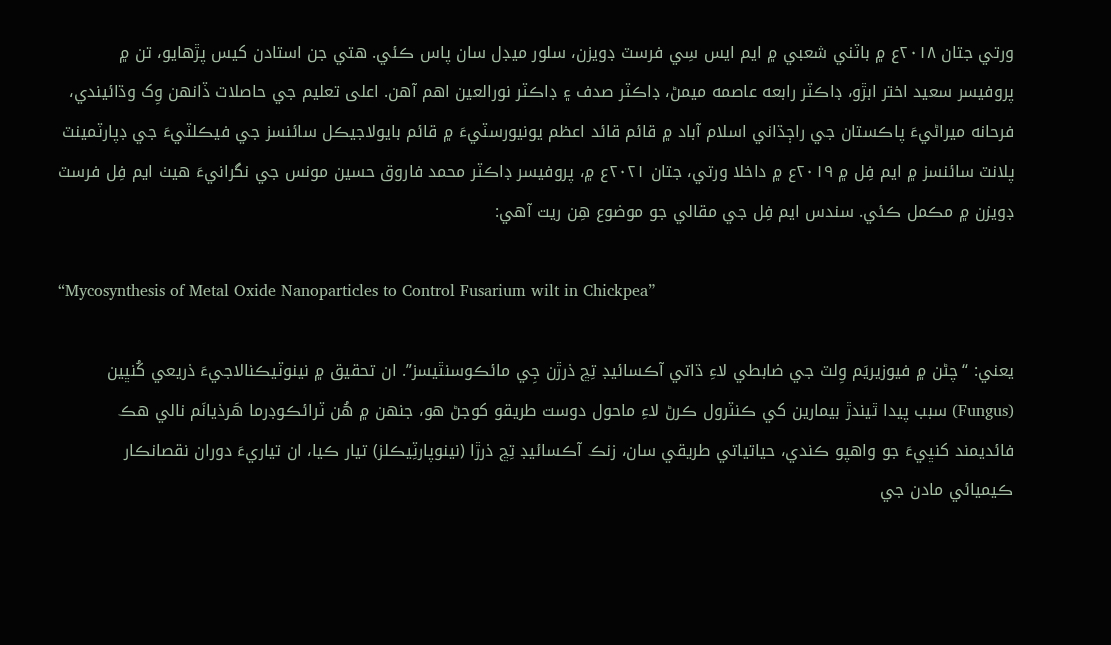ورتي جتان ۲۰۱۸ع ۾ باٽني شعبي ۾ ايم ايس سِي فرسٽ ڊويزن، سلور ميڊل سان پاس ڪئي. هتي جن استادن کيس پڙهايو، تن ۾ پروفيسر سعيد اختر ابڙو، ڊاڪٽر رابعه عاصمه ميمڻ، ڊاڪٽر صدف ۽ ڊاڪٽر نورالعين اهم آهن. اعلى تعليم جي حاصلات ڏانھن وِک وڌائيندي، فرحانه ميراڻيءَ پاڪستان جي راڄڌاني اسلام آباد ۾ قائم قائد اعظم يونيورسٽيءَ ۾ قائم بايولاجيڪل سائنسز جي فيڪلٽيءَ جي ڊپارٽمينٽ پلانٽ سائنسز ۾ ايم فِل ۾ ۲۰۱۹ع ۾ داخلا ورتي، جتان ۲۰۲۱ع ۾، پروفيسر ڊاڪٽر محمد فاروق حسين مونس جي نگرانيءَ هيٺ ايم فِل فرسٽ ڊويزن ۾ مڪمل ڪئي. سندس ايم فِل جي مقالي جو موضوع هِن ريت آهي:

“Mycosynthesis of Metal Oxide Nanoparticles to Control Fusarium wilt in Chickpea”

يعني: “چڻن ۾ فيوزيريَم وِلٽ جي ضابطي لاءِ ڌاتي آڪسائيڊ تِڇ ذرڙن جِي مائڪوسنٿيسز”. ان تحقيق ۾ نينوٽيڪنالاجيءَ ذريعي کُنڀين (Fungus) سبب پيدا ٿيندڙ بيمارين کي ڪنٽرول ڪرڻ لاءِ ماحول دوست طريقو کوجڻ هو، جنھن ۾ هُن ٽرائڪوڊرما هَرذيانَم نالي هڪ فائديمند کنڀيءَ جو واهپو ڪندي، حياتياتي طريقي سان، زنڪ آڪسائيڊ تِڇ ذرڙا (نينوپارٽِيڪلز) تيار ڪيا، ان تياريءَ دوران نقصانڪار ڪيميائي مادن جي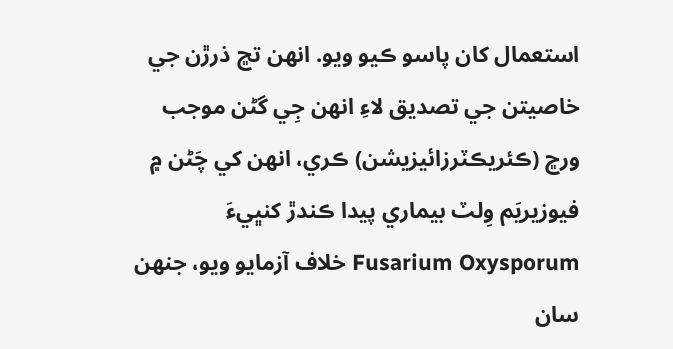استعمال کان پاسو ڪيو ويو. انهن تڇ ذرڙن جي خاصيتن جي تصديق لاءِ انهن جِي گڻن موجب ورڇ (ڪئريڪٽرزائيزيشن) ڪري، انهن کي چَڻن ۾ فيوزيريَم وِلٽ بيماري پيدا ڪندڙ کنڀيءَ Fusarium Oxysporum خلاف آزمايو ويو، جنھن سان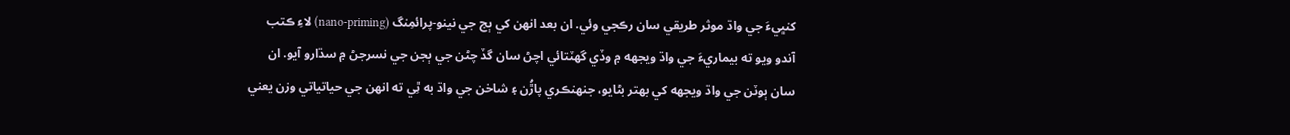کنڀيءَ جي واڌ موثر طريقي سان رڪجي وئي. ان بعد انهن کي ٻج جي نينو-پرائمِنگ (nano-priming) لاءِ ڪتب آندو ويو ته بيماريءَ جي واڌ ويجهه ۾ وڏي گهٽتائي اچڻ سان گڏ چڻن جي ٻجن جي نسرجڻ ۾ سڌارو آيو. ان سان ٻوٽن جي واڌ ويجهه کي بھتر بڻايو، جنھنڪري پاڙُن ۽ شاخن جي واڌ به ٿِي ته انهن جي حياتياتي وزن يعني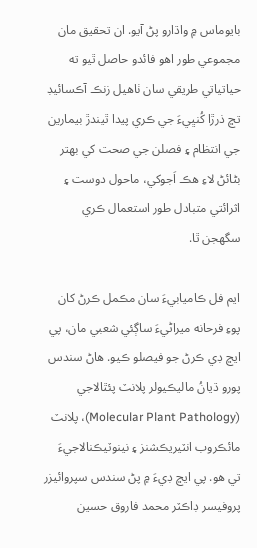بايوماس ۾ واڌارو پڻ آيو. ان تحقيق مان مجموعي طور اهو فائدو حاصل ٿيو ته حياتياتي طريقي سان ٺاهيل زنڪ آڪسائيڊ تڇ ذرڙا کُنڀيءَ جي ڪري پيدا ٿيندڙ بيمارين جي انتظام ۽ فصلن جي صحت کي بھتر بڻائڻ لاءِ هڪ اَجوکي، ماحول دوست ۽ اثرائتي متبادل طور استعمال ڪري سگهجن ٿا.

ايم فل ڪاميابيءَ سان مڪمل ڪرڻ کان پوءِ فرحانه ميراڻيءَ ساڳئي شعبي مان، پي ايڇ ڊي ڪرڻ جو فيصلو ڪيو. هاڻ سندس پورو ڌيانُ ماليڪيولر پلانٽ پئٿالاجي (Molecular Plant Pathology)، پلانٽ مائڪروب انٽيريڪشنز ۽ نينوٽيڪنالاجيءَ تي هو. پي ايڇ ڊيءَ ۾ پڻ سندس سپروائيزر پروفيسر ڊاڪٽر محمد فاروق حسين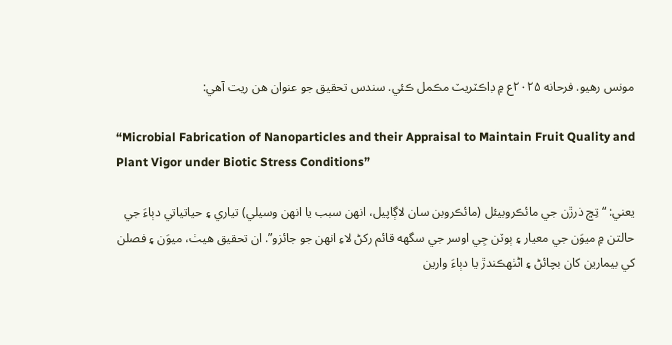مونس رهيو. فرحانه ۲۰۲۵ع ۾ ڊاڪٽريٽ مڪمل ڪئي. سندس تحقيق جو عنوان هن ريت آهي:

“Microbial Fabrication of Nanoparticles and their Appraisal to Maintain Fruit Quality and Plant Vigor under Biotic Stress Conditions”

يعني: “تِڇ ذرڙن جي مائڪروبيئل (مائڪروبن سان لاڳاپيل، انهن سبب يا انهن وسيلي) تياري ۽ حياتياتي دٻاءَ جي حالتن ۾ ميوَن جي معيار ۽ ٻوٽن جِي اوسر جي سگهه قائم رکڻ لاءِ انهن جو جائزو”. ان تحقيق هيٺ، ميوَن ۽ فصلن کي بيمارين کان بچائڻ ۽ اڻٺھڪندڙ يا دٻاءَ وارين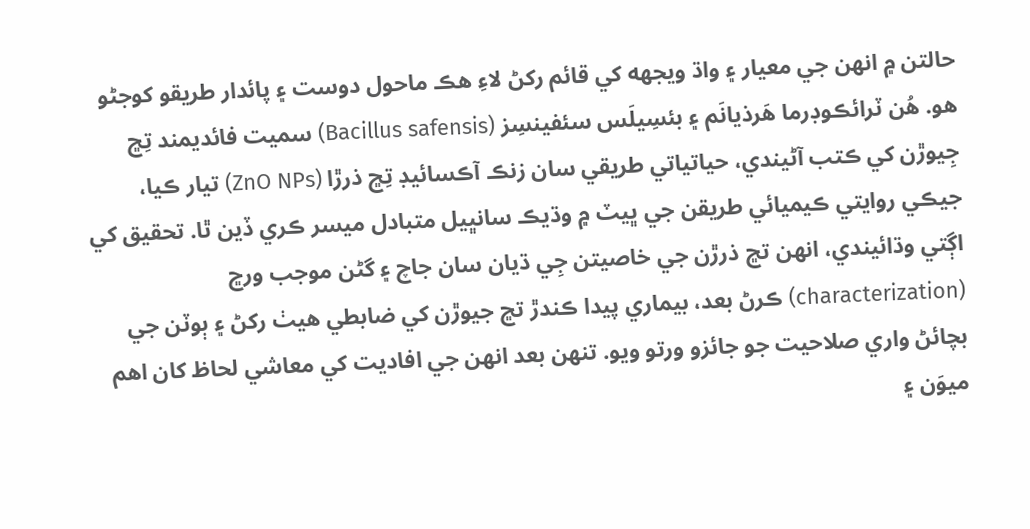حالتن ۾ انهن جي معيار ۽ واڌ ويجهه کي قائم رکڻ لاءِ هڪ ماحول دوست ۽ پائدار طريقو کوجڻو هو. هُن ٽرائڪوڊرما هَرذيانَم ۽ بئسِيلَس سئفينسِز (Bacillus safensis) سميت فائديمند تِڇ جِيوڙن کي ڪتب آڻيندي، حياتياتي طريقي سان زنڪ آڪسائيڊ تِڇ ذرڙا (ZnO NPs) تيار ڪيا، جيڪي روايتي ڪيميائي طريقن جي ڀيٽ ۾ وڌيڪ سانڀيل متبادل ميسر ڪري ڏين ٿا. تحقيق کي اڳتي وڌائيندي، انهن تڇ ذرڙن جي خاصيتن جِي ڌيان سان جاچ ۽ گڻن موجب ورڇ (characterization) ڪرڻ بعد، بيماري پيدا ڪندڙ تڇ جيوڙن کي ضابطي هيٺ رکڻ ۽ ٻوٽن جي بچائڻ واري صلاحيت جو جائزو ورتو ويو. تنھن بعد انهن جي افاديت کي معاشي لحاظ کان اهم ميوَن ۽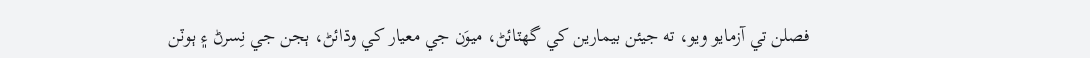فصلن تي آزمايو ويو، ته جيئن بيمارين کي گهٽائڻ، ميوَن جي معيار کي وڌائڻ، ٻجن جي نِسرڻ ۽ ٻوٽن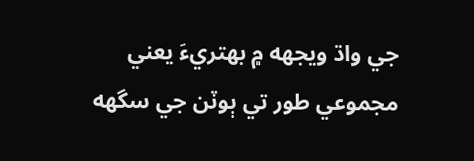جي واڌ ويجهه ۾ بھتريءَ يعني مجموعي طور تي ٻوٽن جي سگهه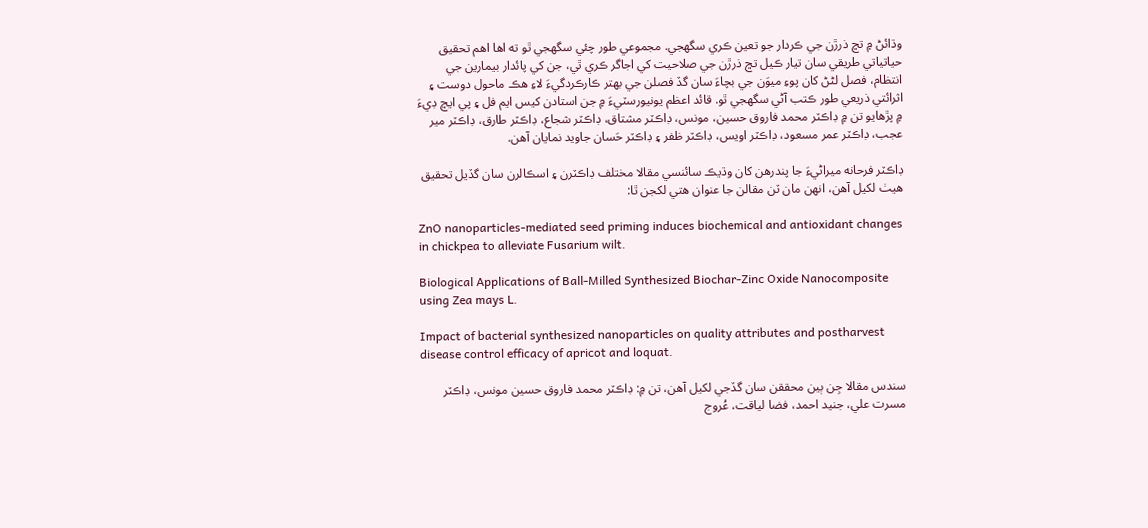وڌائڻ ۾ تڇ ذرڙن جي ڪردار جو تعين ڪري سگهجي. مجموعي طور چئي سگهجي ٿو ته اها اهم تحقيق حياتياتي طريقي سان تيار ڪيل تڇ ذرڙن جي صلاحيت کي اجاگر ڪري ٿي، جن کي پائدار بيمارين جي انتظام، فصل لڻڻ کان پوءِ ميوَن جي بچاءَ سان گڏ فصلن جي بھتر ڪارڪردگيءَ لاءِ هڪ ماحول دوست ۽ اثرائتي ذريعي طور ڪتب آڻي سگهجي ٿو. قائد اعظم يونيورسٽيءَ ۾ جن استادن کيس ايم فل ۽ پي ايڇ ڊيءَ ۾ پڙهايو تن ۾ ڊاڪٽر محمد فاروق حسين، مونس، ڊاڪٽر مشتاق، ڊاڪٽر شجاع، ڊاڪٽر طارق، ڊاڪٽر مير عجب، ڊاڪٽر عمر مسعود، ڊاڪٽر اويس، ڊاڪٽر ظفر ۽ ڊاڪٽر حَسان جاويد نمايان آهن.

ڊاڪٽر فرحانه ميراڻيءَ جا پندرهن کان وڌيڪ سائنسي مقالا مختلف ڊاڪٽرن ۽ اسڪالرن سان گڏيل تحقيق هيٺ لکيل آهن، انهن مان ٽن مقالن جا عنوان هتي لکجن ٿا:

ZnO nanoparticles-mediated seed priming induces biochemical and antioxidant changes in chickpea to alleviate Fusarium wilt.

Biological Applications of Ball-Milled Synthesized Biochar-Zinc Oxide Nanocomposite using Zea mays L.

Impact of bacterial synthesized nanoparticles on quality attributes and postharvest disease control efficacy of apricot and loquat.

سندس مقالا جِن ٻين محققن سان گڏجي لکيل آهن، تن ۾: ڊاڪٽر محمد فاروق حسين مونس، ڊاڪٽر مسرت علي، جنيد احمد، فضا لياقت، عُروج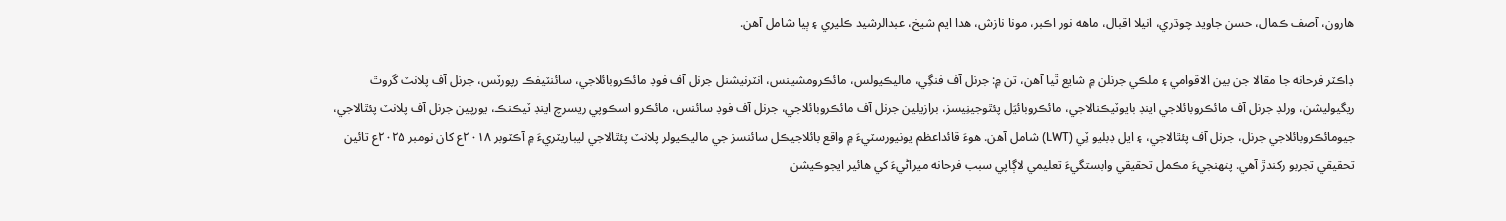هارون، آصف ڪمال، حسن جاويد چوڌري، انيلا اقبال، ماهه نور اڪبر، مونا نازش، هدا ايم شيخ، عبدالرشيد ڪليري ۽ ٻيا شامل آهن.

ڊاڪٽر فرحانه جا مقالا جن بين الاقوامي ۽ ملڪي جرنلن ۾ شايع ٿيا آهن، تن ۾: جرنل آف فنگِي، ماليڪيولس، مائڪرومشينس، انٽرنيشنل جرنل آف فوڊ مائڪروبائلاجي، سائنٽيفڪ رپورٽس، جرنل آف پلانٽ گروٿ ريگيوليشن، ورلڊ جرنل آف مائڪروبائلاجي اينڊ بايوٽيڪنالاجي، مائڪروبائيَل پئٿوجينِيسز، برازيلين جرنل آف مائڪروبائلاجي، جرنل آف فوڊ سائنس، مائڪرو اسڪوپي ريسرچ اينڊ ٽيڪنڪ، يورپين جرنل آف پلانٽ پئٿالاجي، جيومائڪروبائلاجي جرنل، جرنل آف پئٿالاجي، ۽ ايل ڊبليو ٽِي (LWT) شامل آهن. هوءَ قائداعظم يونيورسٽيءَ ۾ واقع بائلاجيڪل سائنسز جي ماليڪيولر پلانٽ پئٿالاجي ليباريٽريءَ ۾ آڪٽوبر ۲۰۱۸ع کان نومبر ۲۰۲۵ع تائين تحقيقي تجربو رکندڙ آهي. پنھنجيءَ مڪمل تحقيقي وابستگيءَ تعليمي لاڳاپي سبب فرحانه ميراڻيءَ کي هائير ايجوڪيشن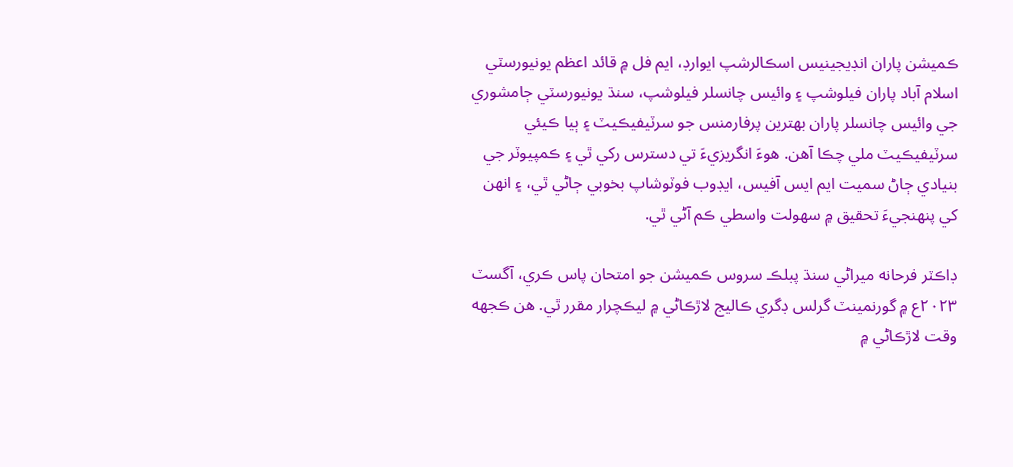ڪميشن پاران انڊيجينيس اسڪالرشپ ايوارڊ، ايم فل ۾ قائد اعظم يونيورسٽي اسلام آباد پاران فيلوشپ ۽ وائيس چانسلر فيلوشپ، سنڌ يونيورسٽي ڄامشوري جي وائيس چانسلر پاران بھترين پرفارمنس جو سرٽيفيڪيٽ ۽ ٻيا ڪيئي سرٽيفيڪيٽ ملي چڪا آهن. هوءَ انگريزيءَ تي دسترس رکي ٿي ۽ ڪمپيوٽر جي بنيادي ڄاڻ سميت ايم ايس آفيس، ايڊوب فوٽوشاپ بخوبي ڄاڻي ٿي، ۽ انهن کي پنھنجيءَ تحقيق ۾ سھولت واسطي ڪم آڻي ٿي.

ڊاڪٽر فرحانه ميراڻي سنڌ پبلڪ سروس ڪميشن جو امتحان پاس ڪري، آگسٽ ۲۰۲۳ع ۾ گورنمينٽ گرلس ڊگري ڪاليج لاڙڪاڻي ۾ ليڪچرار مقرر ٿي. هن ڪجهه وقت لاڙڪاڻي ۾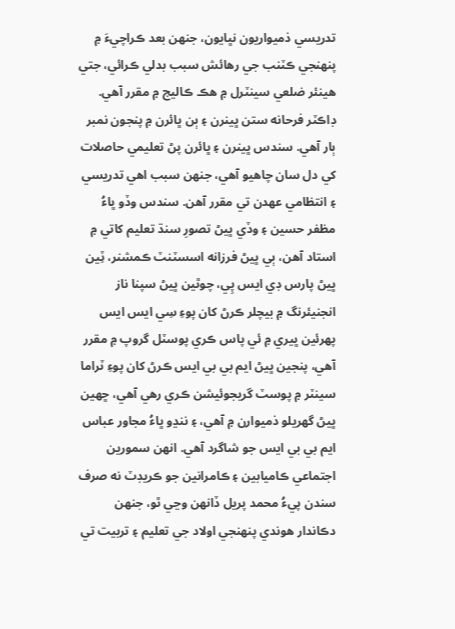تدريسي ذميواريون نڀايون، جنھن بعد ڪراچيءَ ۾ پنھنجي ڪٽنب جي رهائش سبب بدلي ڪرائي، جتي هينئر ضلعي سينٽرل ۾ هڪ ڪاليج ۾ مقرر آهي. ڊاڪٽر فرحانه ستن ڀينرن ۽ ٻن ڀائرن ۾ پنجون نمبر ٻار آهي. سندس ڀينرن ۽ ڀائرن پڻ تعليمي حاصلات کي دل سان چاهيو آهي، جنھن سبب اهي تدريسي ۽ انتظامي عھدن تي مقرر آهن. سندس وڏو ڀاءُ مظفر حسين ۽ وڏي ڀيڻ تصورِ سنڌ تعليم کاتي ۾ استاد آهن، ٻي ڀيڻ فرزانه اسسٽنٽ ڪمشنر، ٽِين ڀيڻ پارس ڊي ايس پِي، چوٿين ڀيڻ سپنا ناز انجنيئرنگ ۾ بيچلر ڪرڻ کان پوءِ سِي ايس ايس پھرئين ڀيري ۾ ئي پاس ڪري پوسٽل گروپ ۾ مقرر آهي، پنجين ڀيڻ ايم بي بي ايس ڪرڻ کان پوءِ ٽراما سينٽر ۾ پوسٽ گريجوئيشن ڪري رهي آهي، ڇھين ڀيڻ گهريلو ذميوارن ۾ آهي، ۽ ننڍو ڀاءُ مجاور عباس ايم بي بي ايس جو شاگرد آهي. انهن سمورين اجتماعي ڪاميابين ۽ ڪامرانين جو ڪريڊٽ نه صرف سندن پيءُ محمد پريل ڏانھن وڃي ٿو، جنھن دڪاندار هوندي پنھنجي اولاد جي تعليم ۽ تربيت تي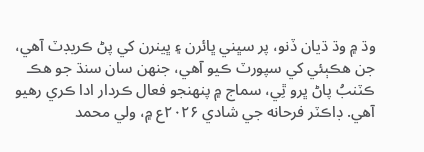وڌ ۾ وڌ ڌيان ڏنو، پر سڀني ڀائرن ۽ ڀينرن کي پڻ ڪريڊٽ آهي، جن هڪٻئي کي سپورٽ ڪيو آهي، جنھن سان سنڌ جو هڪ ڪٽنبُ پاڻ ڀرو ٿِي، سماج ۾ پنھنجو فعال ڪردار ادا ڪري رهيو آهي. ڊاڪٽر فرحانه جي شادي ۲۰۲۶ع ۾، ولي محمد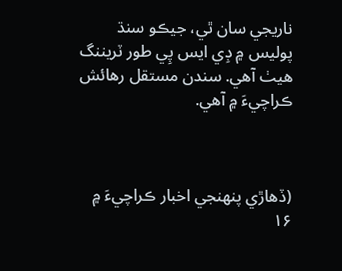ناريجي سان ٿي، جيڪو سنڌ پوليس ۾ ڊِي ايس پِي طور ٽريننگ هيٺ آهي. سندن مستقل رهائش ڪراچيءَ ۾ آهي.



(ڏھاڙي پنھنجي اخبار ڪراچيءَ ۾ ۱۶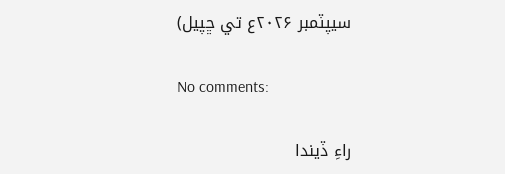سيپٽمبر ۲۰۲۶ع تي ڇپيل)

No comments:

راءِ ڏيندا